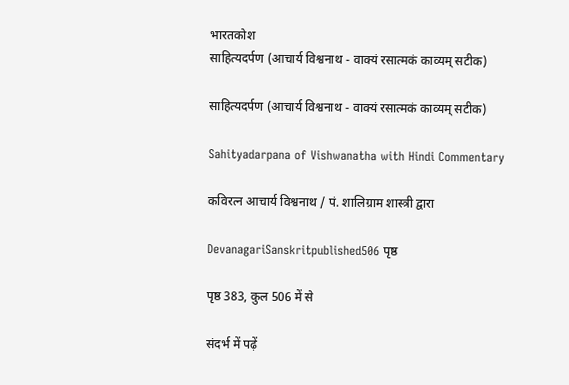भारतकोश
साहित्यदर्पण (आचार्य विश्वनाथ - वाक्यं रसात्मकं काव्यम् सटीक)

साहित्यदर्पण (आचार्य विश्वनाथ - वाक्यं रसात्मकं काव्यम् सटीक)

Sahityadarpana of Vishwanatha with Hindi Commentary

कविरत्न आचार्य विश्वनाथ / पं. शालिग्राम शास्त्री द्वारा

DevanagariSanskritpublished506 पृष्ठ

पृष्ठ 383, कुल 506 में से

संदर्भ में पढ़ें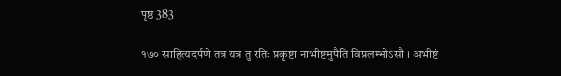पृष्ठ 383

१७० साहित्यदर्पणे तत्र यत्र तु रतिः प्रकृष्टा नाभीष्टमुपैति विप्रलम्भोऽसौ । अभीष्टं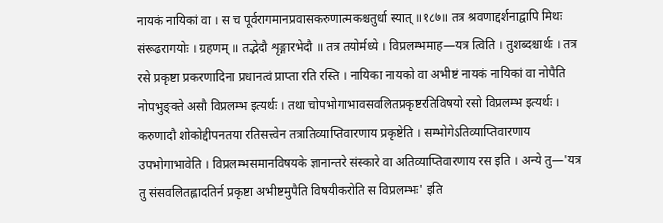नायकं नायिकां वा । स च पूर्वरागमानप्रवासकरुणात्मकश्चतुर्धा स्यात् ॥१८७॥ तत्र श्रवणाद्दर्शनाद्वापि मिथः संरूढरागयोः । ग्रहणम् ॥ तद्भेदौ शृङ्गारभेदौ ॥ तत्र तयोर्मध्ये । विप्रलम्भमाह—यत्र त्विति । तुशब्दश्चार्थः । तत्र रसे प्रकृष्टा प्रकरणादिना प्रधानत्वं प्राप्ता रति रस्ति । नायिका नायको वा अभीष्टं नायकं नायिकां वा नोपैति नोपभुङ्क्ते असौ विप्रलम्भ इत्यर्थः । तथा चोपभोगाभावसवलितप्रकृष्टरतिविषयो रसो विप्रलम्भ इत्यर्थः । करुणादौ शोकोद्दीपनतया रतिसत्त्वेन तत्रातिव्याप्तिवारणाय प्रकृष्टेति । सम्भोगेऽतिव्याप्तिवारणाय उपभोगाभावेति । विप्रलम्भसमानविषयके ज्ञानान्तरे संस्कारे वा अतिव्याप्तिवारणाय रस इति । अन्ये तु—'यत्र तु संसवलितह्लादतिर्न प्रकृष्टा अभीष्टमुपैति विषयीकरोति स विप्रलम्भः' इति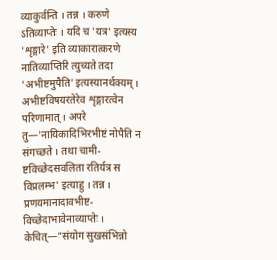व्याकुर्वन्ति । तन्न । करुणे ऽतिव्याप्तेः । यदि च 'यत्र' इत्यस्य 'शृङ्गारे' इति व्याकारात्करणे नातिव्याप्तिरि त्युच्यते तदा 'अभीष्टमुपैति' इत्यस्यानर्थक्यम् । अभीष्टविषयरतेरेव शृङ्गारत्वेन परिणामात् । अपरे तु—'नायिकादिभिरभीष्टं नोपैति न संगच्छते । तथा चामी- ष्टविच्छेदसवलिता रतिर्यत्र स विप्रलम्भ' इत्याहु । तन्न । प्रणयमानादावभीष्ट- विच्छेदाभावेनाव्याप्तेः । केचित्—"संयोग सुखसंभिन्नो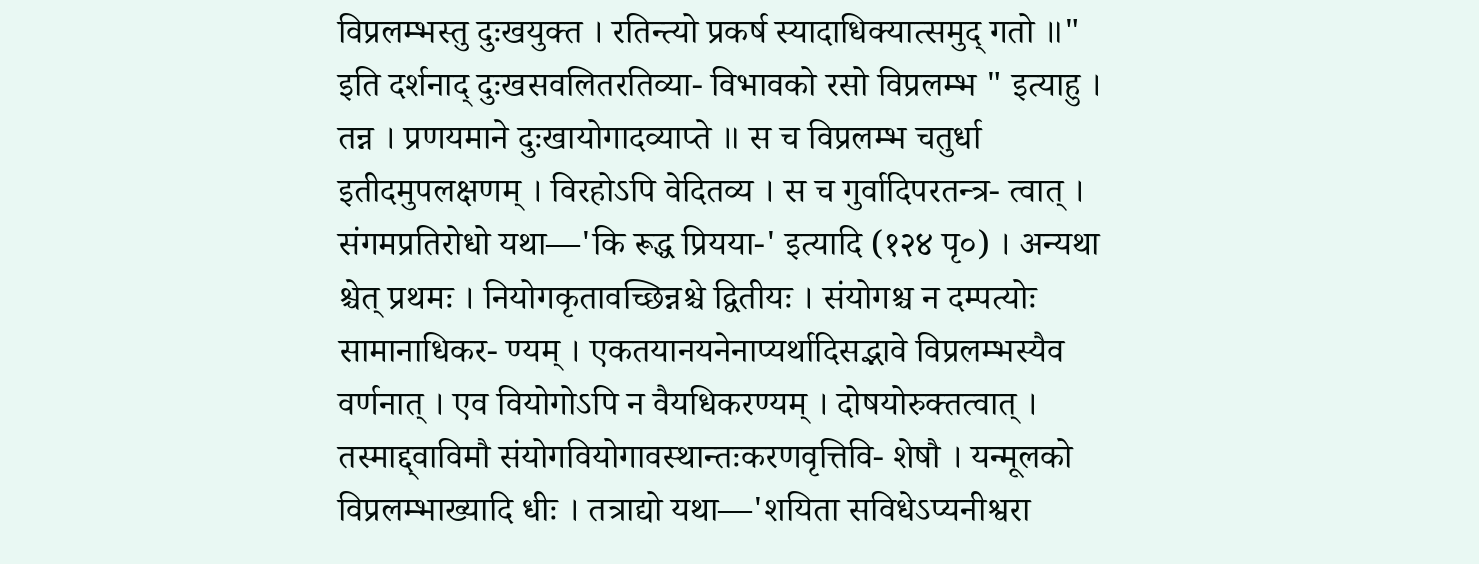विप्रलम्भस्तु दुःखयुक्त । रतिन्त्यो प्रकर्ष स्यादाधिक्यात्समुद् गतो ॥" इति दर्शनाद् दुःखसवलितरतिव्या- विभावको रसो विप्रलम्भ " इत्याहु । तन्न । प्रणयमाने दुःखायोगादव्याप्ते ॥ स च विप्रलम्भ चतुर्धा इतीदमुपलक्षणम् । विरहोऽपि वेदितव्य । स च गुर्वादिपरतन्त्र- त्वात् । संगमप्रतिरोधो यथा—'कि रूद्ध प्रियया-' इत्यादि (१२४ पृ०) । अन्यथा श्चेत् प्रथमः । नियोगकृतावच्छिन्नश्चे द्वितीयः । संयोगश्च न दम्पत्योः सामानाधिकर- ण्यम् । एकतयानयनेनाप्यर्थादिसद्भावे विप्रलम्भस्यैव वर्णनात् । एव वियोगोऽपि न वैयधिकरण्यम् । दोषयोरुक्तत्वात् । तस्माद्द्वाविमौ संयोगवियोगावस्थान्तःकरणवृत्तिवि- शेषौ । यन्मूलको विप्रलम्भाख्यादि धीः । तत्राद्यो यथा—'शयिता सविधेऽप्यनीश्वरा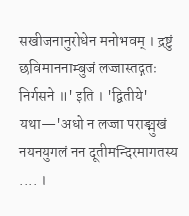सखीजनानुरोधेन मनोभवम् । द्रष्टुं छविमाननाम्बुजं लज्जास्तद्गतः निर्गसने ॥' इति । 'द्वितीये' यथा—'अधो न लज्जा पराङ्मुखं नयनयुगलं नन दूतीमन्दिरमागतस्य .... ।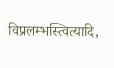विप्रलम्भस्त्वित्यादि,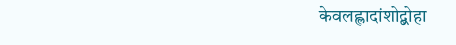केवलह्लादांशोद्बोहा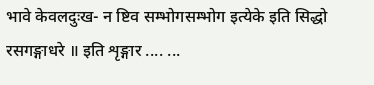भावे केवलदुःख- न ष्टिव सम्भोगसम्भोग इत्येके इति सिद्धो रसगङ्गाधरे ॥ इति शृङ्गार .... ...